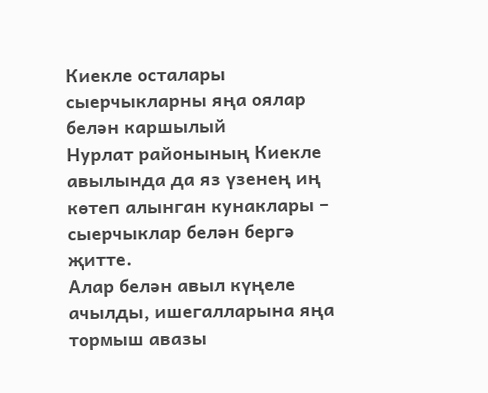Киекле осталары сыерчыкларны яңа оялар белән каршылый
Нурлат районының Киекле авылында да яз үзенең иң көтеп алынган кунаклары – сыерчыклар белән бергә җитте.
Алар белән авыл күңеле ачылды, ишегалларына яңа тормыш авазы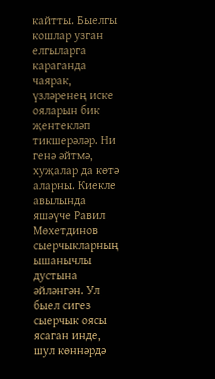кайтты. Быелгы кошлар узган елгыларга караганда чаярак, үзләренең иске ояларын бик җентекләп тикшерәләр. Ни генә әйтмә, хуҗалар да көтә аларны. Киекле авылында яшәүче Равил Мөхетдинов сыерчыкларның ышанычлы дустына әйләнгән. Ул быел сигез сыерчык оясы ясаган инде, шул көннәрдә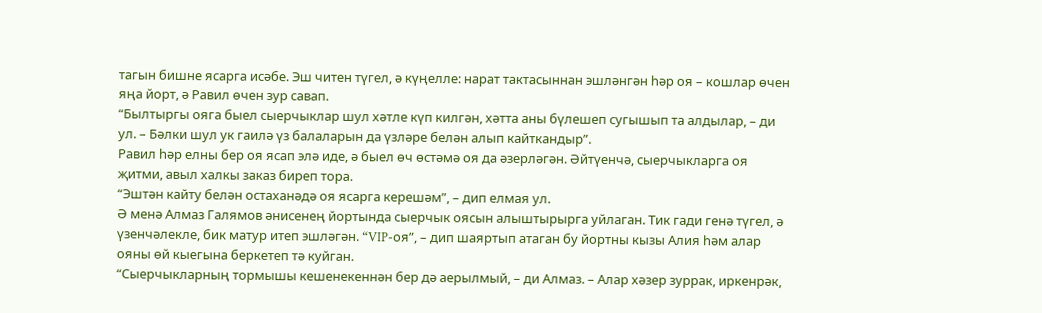тагын бишне ясарга исәбе. Эш читен түгел, ә күңелле: нарат тактасыннан эшләнгән һәр оя – кошлар өчен яңа йорт, ә Равил өчен зур савап.
“Былтыргы ояга быел сыерчыклар шул хәтле күп килгән, хәтта аны бүлешеп сугышып та алдылар, – ди ул. – Бәлки шул ук гаилә үз балаларын да үзләре белән алып кайткандыр”.
Равил һәр елны бер оя ясап элә иде, ә быел өч өстәмә оя да әзерләгән. Әйтүенчә, сыерчыкларга оя җитми, авыл халкы заказ биреп тора.
“Эштән кайту белән остаханәдә оя ясарга керешәм”, – дип елмая ул.
Ә менә Алмаз Галямов әнисенең йортында сыерчык оясын алыштырырга уйлаган. Тик гади генә түгел, ә үзенчәлекле, бик матур итеп эшләгән. “VIP-оя”, – дип шаяртып атаган бу йортны кызы Алия һәм алар ояны өй кыегына беркетеп тә куйган.
“Сыерчыкларның тормышы кешенекеннән бер дә аерылмый, – ди Алмаз. – Алар хәзер зуррак, иркенрәк,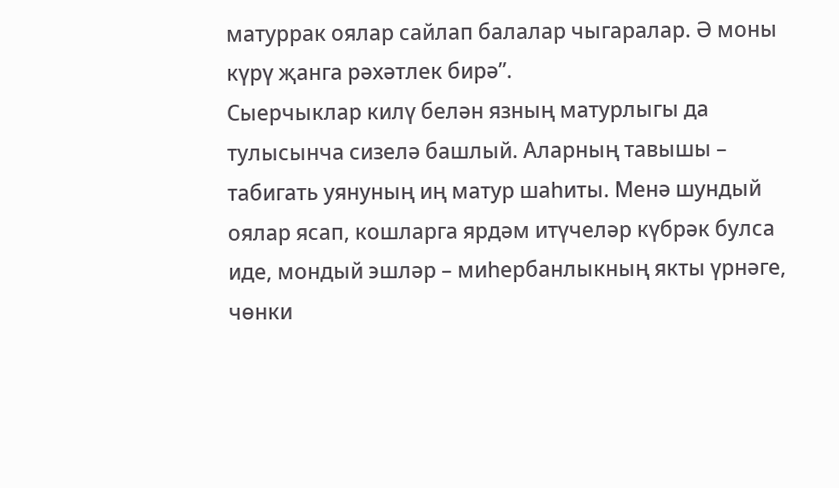матуррак оялар сайлап балалар чыгаралар. Ә моны күрү җанга рәхәтлек бирә”.
Сыерчыклар килү белән язның матурлыгы да тулысынча сизелә башлый. Аларның тавышы – табигать уянуның иң матур шаһиты. Менә шундый оялар ясап, кошларга ярдәм итүчеләр күбрәк булса иде, мондый эшләр – миһербанлыкның якты үрнәге, чөнки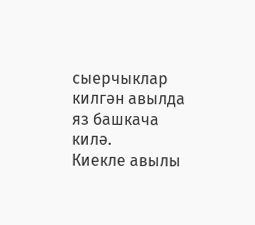сыерчыклар килгән авылда яз башкача килә.
Киекле авылы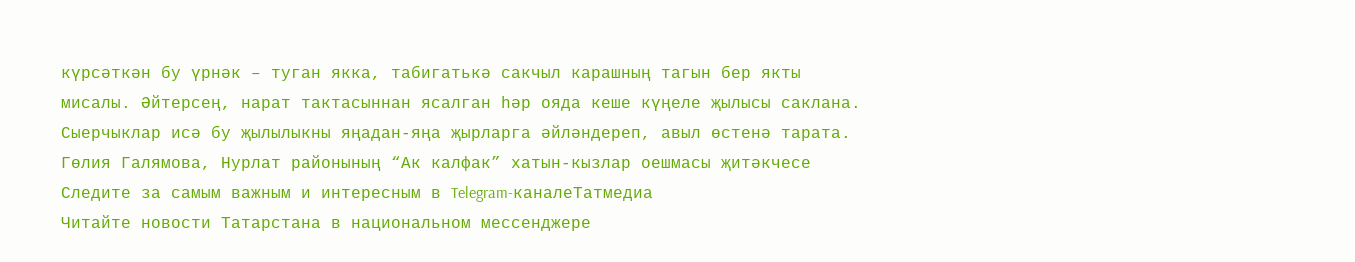күрсәткән бу үрнәк – туган якка, табигатькә сакчыл карашның тагын бер якты мисалы. Әйтерсең, нарат тактасыннан ясалган һәр ояда кеше күңеле җылысы саклана. Сыерчыклар исә бу җылылыкны яңадан-яңа җырларга әйләндереп, авыл өстенә тарата.
Гөлия Галямова, Нурлат районының “Ак калфак” хатын-кызлар оешмасы җитәкчесе
Следите за самым важным и интересным в Telegram-каналеТатмедиа
Читайте новости Татарстана в национальном мессенджере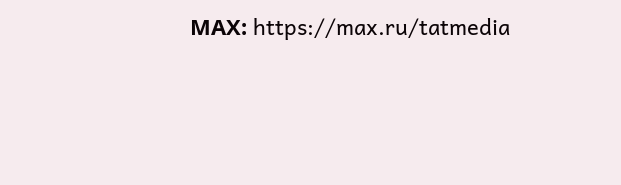MАХ: https://max.ru/tatmedia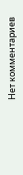Нет комментариев